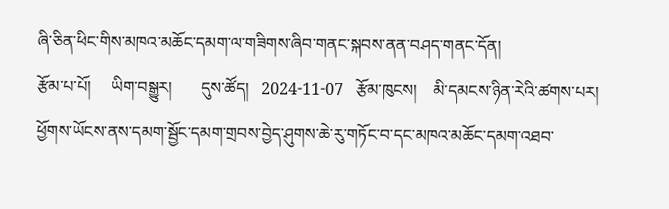ཞི་ཅིན་ཕིང་གིས་མཁའ་མཆོང་དམག་ལ་གཟིགས་ཞིབ་གནང་སྐབས་ནན་བཤད་གནང་དོན།
རྩོམ་པ་པོ།     ཡིག་བསྒྱུར།       དུས་ཚོད།   2024-11-07   རྩོམ་ཁུངས།    མི་དམངས་ཉིན་རེའི་ཚགས་པར།
ཕྱོགས་ཡོངས་ནས་དམག་སྦྱོང་དམག་གྲབས་བྱེད་ཤུགས་ཆེ་རུ་གཏོང་བ་དང་མཁའ་མཆོང་དམག་འཐབ་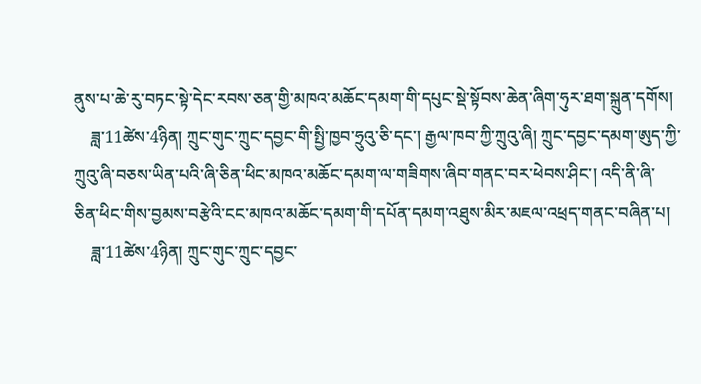ནུས་པ་ཆེ་རུ་བཏང་སྟེ་དེང་རབས་ཅན་གྱི་མཁའ་མཆོང་དམག་གི་དཔུང་སྡེ་སྟོབས་ཆེན་ཞིག་ཧུར་ཐག་སྐྲུན་དགོས།
    ཟླ་11ཚེས་4ཉིན། ཀྲུང་གུང་ཀྲུང་དབྱང་གི་སྤྱི་ཁྱབ་ཧྲུའུ་ཅི་དང་། རྒྱལ་ཁབ་ཀྱི་ཀྲུའུ་ཞི། ཀྲུང་དབྱང་དམག་ཨུད་ཀྱི་ཀྲུའུ་ཞི་བཅས་ཡིན་པའི་ཞི་ཅིན་ཕིང་མཁའ་མཆོང་དམག་ལ་གཟིགས་ཞིབ་གནང་བར་ཕེབས་ཤིང་། འདི་ནི་ཞི་ཅིན་ཕིང་གིས་བྱམས་བརྩེའི་ངང་མཁའ་མཆོང་དམག་གི་དཔོན་དམག་འཐུས་མིར་མཇལ་འཕྲད་གནང་བཞིན་པ།
    ཟླ་11ཚེས་4ཉིན། ཀྲུང་གུང་ཀྲུང་དབྱང་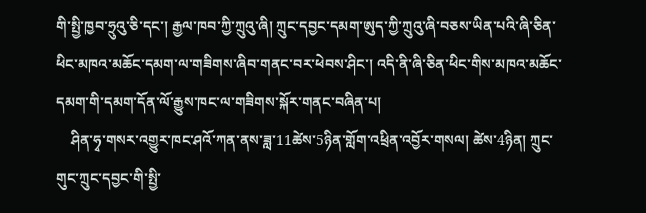གི་སྤྱི་ཁྱབ་ཧྲུའུ་ཅི་དང་། རྒྱལ་ཁབ་ཀྱི་ཀྲུའུ་ཞི། ཀྲུང་དབྱང་དམག་ཨུད་ཀྱི་ཀྲུའུ་ཞི་བཅས་ཡིན་པའི་ཞི་ཅིན་ཕིང་མཁའ་མཆོང་དམག་ལ་གཟིགས་ཞིབ་གནང་བར་ཕེབས་ཤིང་། འདི་ནི་ཞི་ཅིན་ཕིང་གིས་མཁའ་མཆོང་དམག་གི་དམག་དོན་ལོ་རྒྱུས་ཁང་ལ་གཟིགས་སྐོར་གནང་བཞིན་པ།
    ཤིན་ཧྭ་གསར་འགྱུར་ཁང་ཤའོ་ཀན་ནས་ཟླ་11ཚེས་5ཉིན་གློག་འཕྲིན་འབྱོར་གསལ། ཚེས་4ཉིན། ཀྲུང་གུང་ཀྲུང་དབྱང་གི་སྤྱི་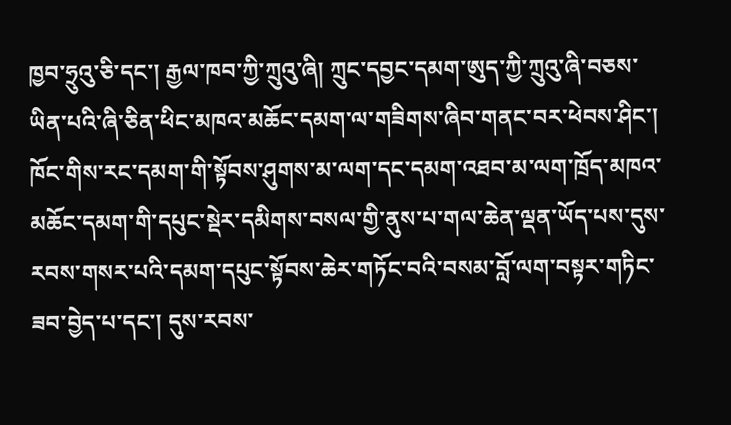ཁྱབ་ཧྲུའུ་ཅི་དང་། རྒྱལ་ཁབ་ཀྱི་ཀྲུའུ་ཞི། ཀྲུང་དབྱང་དམག་ཨུད་ཀྱི་ཀྲུའུ་ཞི་བཅས་ཡིན་པའི་ཞི་ཅིན་ཕིང་མཁའ་མཆོང་དམག་ལ་གཟིགས་ཞིབ་གནང་བར་ཕེབས་ཤིང་། ཁོང་གིས་རང་དམག་གི་སྟོབས་ཤུགས་མ་ལག་དང་དམག་འཐབ་མ་ལག་ཁྲོད་མཁའ་མཆོང་དམག་གི་དཔུང་སྡེར་དམིགས་བསལ་གྱི་ནུས་པ་གལ་ཆེན་ལྡན་ཡོད་པས་དུས་རབས་གསར་པའི་དམག་དཔུང་སྟོབས་ཆེར་གཏོང་བའི་བསམ་བློ་ལག་བསྟར་གཏིང་ཟབ་བྱེད་པ་དང་། དུས་རབས་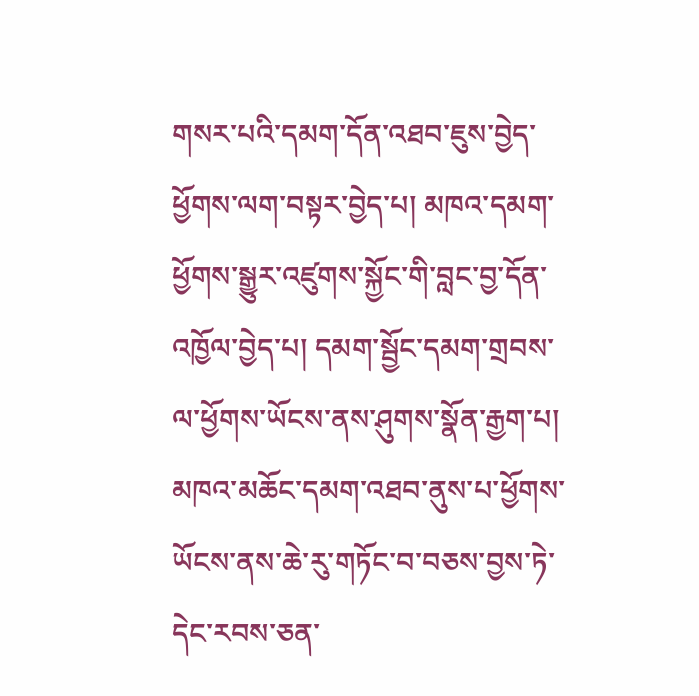གསར་པའི་དམག་དོན་འཐབ་ཇུས་བྱེད་ཕྱོགས་ལག་བསྟར་བྱེད་པ། མཁའ་དམག་ཕྱོགས་སྒྱུར་འཛུགས་སྐྱོང་གི་བླང་བྱ་དོན་འཁྱོལ་བྱེད་པ། དམག་སྦྱོང་དམག་གྲབས་ལ་ཕྱོགས་ཡོངས་ནས་ཤུགས་སྣོན་རྒྱག་པ། མཁའ་མཆོང་དམག་འཐབ་ནུས་པ་ཕྱོགས་ཡོངས་ནས་ཆེ་རུ་གཏོང་བ་བཅས་བྱས་ཏེ་དེང་རབས་ཅན་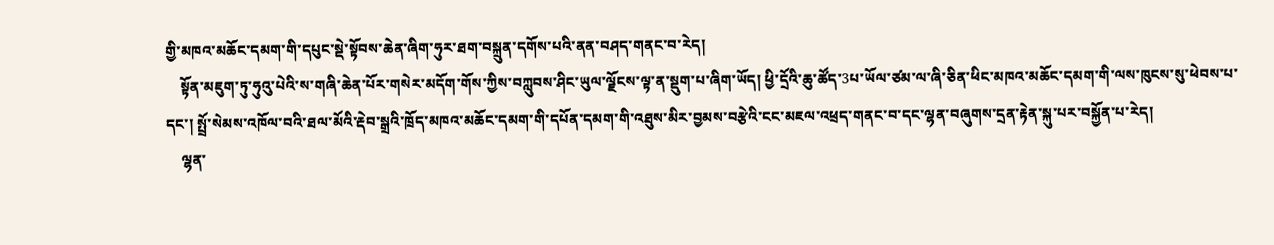གྱི་མཁའ་མཆོང་དམག་གི་དཔུང་སྡེ་སྟོབས་ཆེན་ཞིག་ཧུར་ཐག་བསྐྲུན་དགོས་པའི་ནན་བཤད་གནང་བ་རེད།
    སྟོན་མཇུག་ཏུ་ཧུའུ་པེའི་ས་གཞི་ཆེན་པོར་གསེར་མདོག་གོས་ཀྱིས་བཀླུབས་ཤིང་ཡུལ་ལྗོངས་ལྟ་ན་སྡུག་པ་ཞིག་ཡོད། ཕྱི་དྲོའི་ཆུ་ཚོད་3པ་ཡོལ་ཙམ་ལ་ཞི་ཅིན་ཕིང་མཁའ་མཆོང་དམག་གི་ལས་ཁུངས་སུ་ཕེབས་པ་དང་། སྤྲོ་སེམས་འཁོལ་བའི་ཐལ་མོའི་རྡེབ་སྒྲའི་ཁྲོད་མཁའ་མཆོང་དམག་གི་དཔོན་དམག་གི་འཐུས་མིར་བྱམས་བརྩེའི་ངང་མཇལ་འཕྲད་གནང་བ་དང་ལྷན་བཞུགས་དྲན་རྟེན་སྐུ་པར་བསྐྱོན་པ་རེད།
    ལྷན་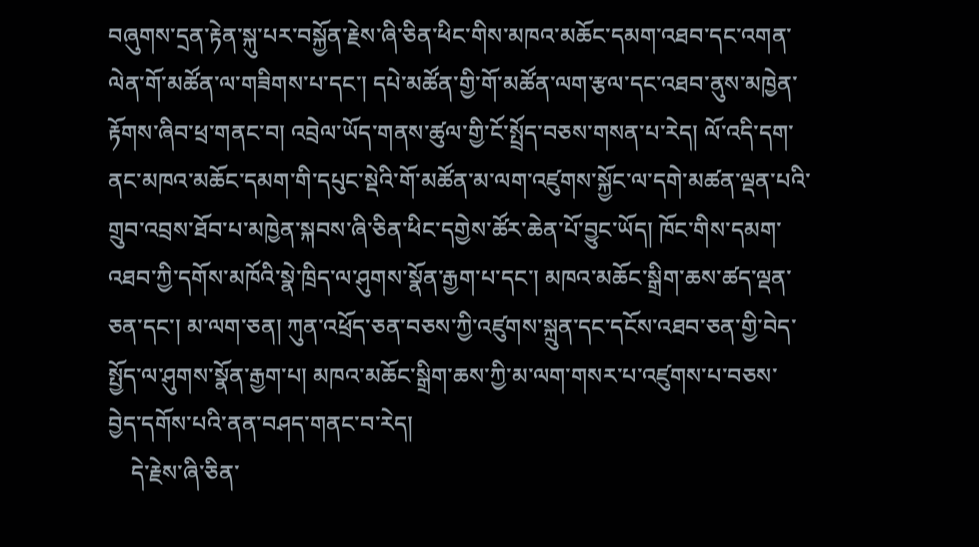བཞུགས་དྲན་རྟེན་སྐུ་པར་བསྐྱོན་རྗེས་ཞི་ཅིན་ཕིང་གིས་མཁའ་མཆོང་དམག་འཐབ་དང་འགན་ལེན་གོ་མཚོན་ལ་གཟིགས་པ་དང་། དཔེ་མཚོན་གྱི་གོ་མཚོན་ལག་རྩལ་དང་འཐབ་ནུས་མཁྱེན་རྟོགས་ཞིབ་ཕྲ་གནང་བ། འབྲེལ་ཡོད་གནས་ཚུལ་གྱི་ངོ་སྤྲོད་བཅས་གསན་པ་རེད། ལོ་འདི་དག་ནང་མཁའ་མཆོང་དམག་གི་དཔུང་སྡེའི་གོ་མཚོན་མ་ལག་འཛུགས་སྐྱོང་ལ་དགེ་མཚན་ལྡན་པའི་གྲུབ་འབྲས་ཐོབ་པ་མཁྱེན་སྐབས་ཞི་ཅིན་ཕིང་དགྱེས་ཚོར་ཆེན་པོ་བྱུང་ཡོད། ཁོང་གིས་དམག་འཐབ་ཀྱི་དགོས་མཁོའི་སྣེ་ཁྲིད་ལ་ཤུགས་སྣོན་རྒྱག་པ་དང་། མཁའ་མཆོང་སྒྲིག་ཆས་ཚད་ལྡན་ཅན་དང་། མ་ལག་ཅན། ཀུན་འཕྲོད་ཅན་བཅས་ཀྱི་འཛུགས་སྐྲུན་དང་དངོས་འཐབ་ཅན་གྱི་བེད་སྤྱོད་ལ་ཤུགས་སྣོན་རྒྱག་པ། མཁའ་མཆོང་སྒྲིག་ཆས་ཀྱི་མ་ལག་གསར་པ་འཛུགས་པ་བཅས་བྱེད་དགོས་པའི་ནན་བཤད་གནང་བ་རེད།
    དེ་རྗེས་ཞི་ཅིན་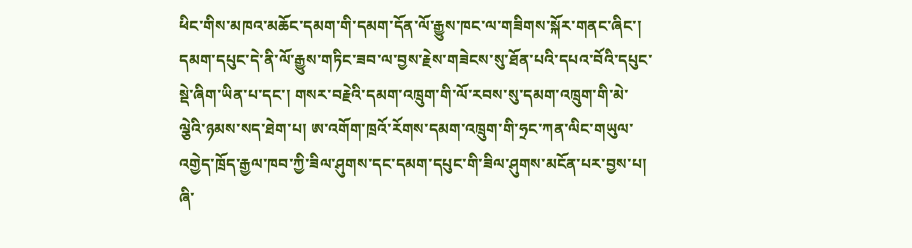ཕིང་གིས་མཁའ་མཆོང་དམག་གི་དམག་དོན་ལོ་རྒྱུས་ཁང་ལ་གཟིགས་སྐོར་གནང་ཞིང་། དམག་དཔུང་དེ་ནི་ལོ་རྒྱུས་གཏིང་ཟབ་ལ་བྱས་རྗེས་གཟེངས་སུ་ཐོན་པའི་དཔའ་བོའི་དཔུང་སྡེ་ཞིག་ཡིན་པ་དང་། གསར་བརྗེའི་དམག་འཁྲུག་གི་ལོ་རབས་སུ་དམག་འཁྲུག་གི་མེ་ལྕེའི་ཉམས་སད་ཐེག་པ། ཨ་འགོག་ཁྲའོ་རོགས་དམག་འཁྲུག་གི་ཧྲང་ཀན་ལིང་གཡུལ་འགྱེད་ཁྲོད་རྒྱལ་ཁབ་ཀྱི་ཟིལ་ཤུགས་དང་དམག་དཔུང་གི་ཟིལ་ཤུགས་མངོན་པར་བྱས་པ། ཞི་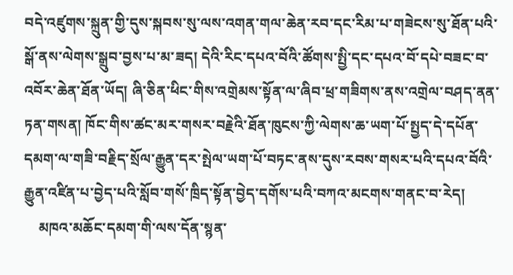བདེ་འཛུགས་སྐྲུན་གྱི་དུས་སྐབས་སུ་ལས་འགན་གལ་ཆེན་རབ་དང་རིམ་པ་གཟེངས་སུ་ཐོན་པའི་སྒོ་ནས་ལེགས་སྒྲུབ་བྱས་པ་མ་ཟད། དེའི་རིང་དཔའ་བོའི་ཚོགས་སྤྱི་དང་དཔའ་བོ་དཔེ་བཟང་བ་འབོར་ཆེན་ཐོན་ཡོད། ཞི་ཅིན་ཕིང་གིས་འགྲེམས་སྟོན་ལ་ཞིབ་ཕྲ་གཟིགས་ནས་འགྲེལ་བཤད་ནན་ཏན་གསན། ཁོང་གིས་ཚང་མར་གསར་བརྗེའི་ཐོན་ཁུངས་ཀྱི་ལེགས་ཆ་ཡག་པོ་སྤྱད་དེ་དཔོན་དམག་ལ་གཟི་བརྗིད་སྲོལ་རྒྱུན་དར་སྤེལ་ཡག་པོ་བཏང་ནས་དུས་རབས་གསར་པའི་དཔའ་བོའི་རྒྱུན་འཛིན་པ་བྱེད་པའི་སློབ་གསོ་ཁྲིད་སྟོན་བྱེད་དགོས་པའི་བཀའ་མངགས་གནང་བ་རེད།
    མཁའ་མཆོང་དམག་གི་ལས་དོན་སྙན་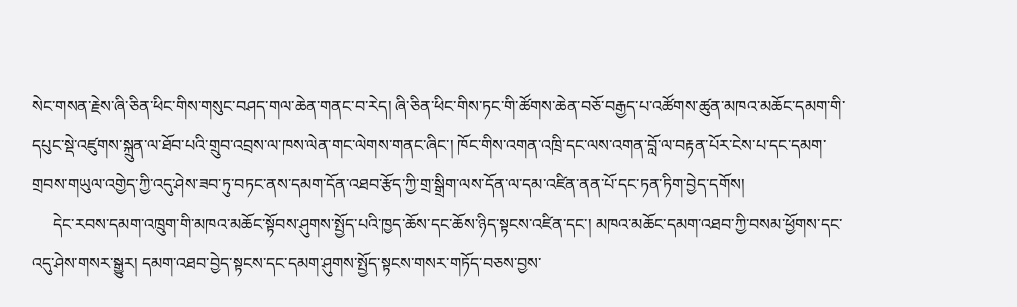སེང་གསན་རྗེས་ཞི་ཅིན་ཕིང་གིས་གསུང་བཤད་གལ་ཆེན་གནང་བ་རེད། ཞི་ཅིན་ཕིང་གིས་ཏང་གི་ཚོགས་ཆེན་བཅོ་བརྒྱད་པ་འཚོགས་ཚུན་མཁའ་མཆོང་དམག་གི་དཔུང་སྡེ་འཛུགས་སྐྲུན་ལ་ཐོབ་པའི་གྲུབ་འབྲས་ལ་ཁས་ལེན་གང་ལེགས་གནང་ཞིང་། ཁོང་གིས་འགན་འཁྲི་དང་ལས་འགན་བློ་ལ་བརྟན་པོར་ངེས་པ་དང་དམག་གྲབས་གཡུལ་འགྱེད་ཀྱི་འདུ་ཤེས་ཟབ་ཏུ་བཏང་ནས་དམག་དོན་འཐབ་རྩོད་ཀྱི་གྲ་སྒྲིག་ལས་དོན་ལ་དམ་འཛིན་ནན་པོ་དང་ཏན་ཏིག་བྱེད་དགོས།
     དེང་རབས་དམག་འཁྲུག་གི་མཁའ་མཆོང་སྟོབས་ཤུགས་སྤྱོད་པའི་ཁྱད་ཆོས་དང་ཆོས་ཉིད་སྟངས་འཛིན་དང་། མཁའ་མཆོང་དམག་འཐབ་ཀྱི་བསམ་ཕྱོགས་དང་འདུ་ཤེས་གསར་སྒྱུར། དམག་འཐབ་བྱེད་སྟངས་དང་དམག་ཤུགས་སྤྱོད་སྟངས་གསར་གཏོད་བཅས་བྱས་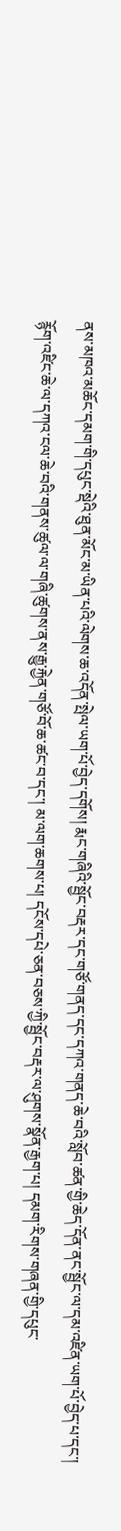ནས་མཁའ་མཆོང་དམག་གི་དཔུང་སྡེའི་ཐུན་མོང་མ་ཡིན་པའི་ལེགས་ཆ་འདོན་སྤེལ་ཡག་པོ་བྱེད་དགོས། རྨང་གཞིའི་སྦྱོང་བརྡར་དང་གཙོ་གནད་དང་དཀའ་གནད་ཆེ་བའི་སློབ་ཚན་གྱི་ཆེད་དོན་ནང་སྦྱོང་ལ་དམ་འཛིན་ཡག་པོ་བྱེད་པ་དང་། རྙོག་འཛིང་ཆེ་ལ་དཀའ་ངལ་ཆེ་བའི་གནས་ཚུལ་ལ་གཞི་ཚུགས་ནས་རྒྱུ་རྐྱེན་གཙོ་བོ་ཆ་ཚང་བ་དང་། མ་ལག་ཆགས་པ། དངོས་དཔེ་ཅན་བཅས་ཀྱི་སྦྱོང་བརྡར་ལ་ཤུགས་སྣོན་རྒྱག་པ། དམག་རིགས་གཞན་གྱི་དཔུང་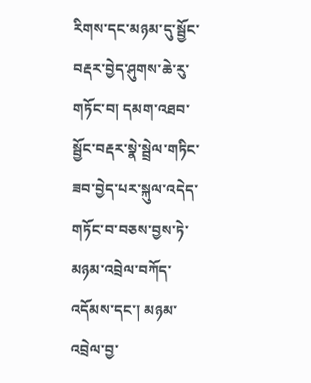རིགས་དང་མཉམ་དུ་སྦྱོང་བརྡར་བྱེད་ཤུགས་ཆེ་རུ་གཏོང་བ། དམག་འཐབ་སྦྱོང་བརྡར་སྣེ་སྦྲེལ་གཏིང་ཟབ་བྱེད་པར་སྐུལ་འདེད་གཏོང་བ་བཅས་བྱས་ཏེ་མཉམ་འབྲེལ་བཀོད་འདོམས་དང་། མཉམ་འབྲེལ་བྱ་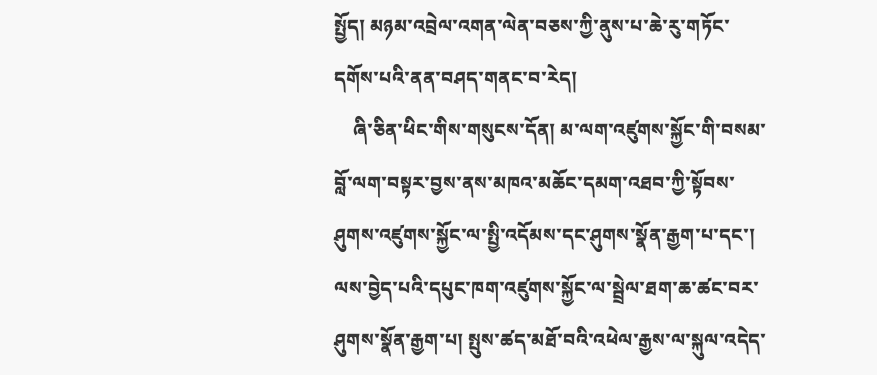སྤྱོད། མཉམ་འབྲེལ་འགན་ལེན་བཅས་ཀྱི་ནུས་པ་ཆེ་རུ་གཏོང་དགོས་པའི་ནན་བཤད་གནང་བ་རེད།
    ཞི་ཅིན་ཕིང་གིས་གསུངས་དོན། མ་ལག་འཛུགས་སྐྱོང་གི་བསམ་བློ་ལག་བསྟར་བྱས་ནས་མཁའ་མཆོང་དམག་འཐབ་ཀྱི་སྟོབས་ཤུགས་འཛུགས་སྐྱོང་ལ་སྤྱི་འདོམས་དང་ཤུགས་སྣོན་རྒྱག་པ་དང་། ལས་བྱེད་པའི་དཔུང་ཁག་འཛུགས་སྐྱོང་ལ་སྦྲེལ་ཐག་ཆ་ཚང་བར་ཤུགས་སྣོན་རྒྱག་པ། སྤུས་ཚད་མཐོ་བའི་འཕེལ་རྒྱས་ལ་སྐུལ་འདེད་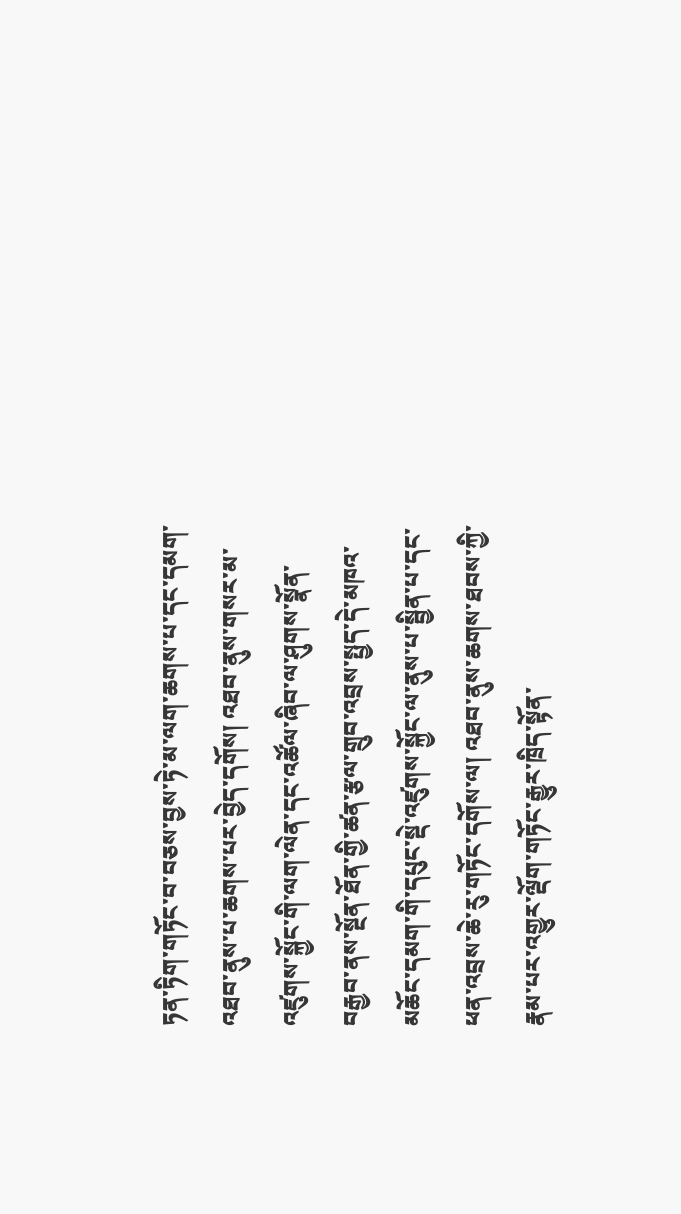ཏན་ཏིག་གཏོང་བ་བཅས་བྱས་ཏེ་མ་ལག་ཆགས་པ་དང་དམག་འཐབ་ནུས་པ་ཆགས་པར་བྱེད་དགོས། འཐབ་ནུས་གསར་མ་འཛུགས་སྐྱོང་གི་ལག་ལེན་དང་འཚོལ་ཞིབ་ལ་ཤུགས་སྣོན་བརྒྱབ་ནས་སྔོན་ཐོན་གྱི་ཚན་རྩལ་གྲུབ་འབྲས་སྤྱད་དེ་མཁའ་མཆོང་དམག་གི་དཔུང་སྡེ་འཛུགས་སྐྱོང་ལ་ནུས་པ་སྦྱིན་པ་དང་ཕན་འབྲས་ཆེ་རུ་གཏོང་དགོས་ལ། འཐབ་ནུས་ཆགས་ཐབས་ཀྱི་རྣམ་པར་འགྱུར་ལྡོག་གཏོང་རྒྱུར་ཁྲིད་སྟོན་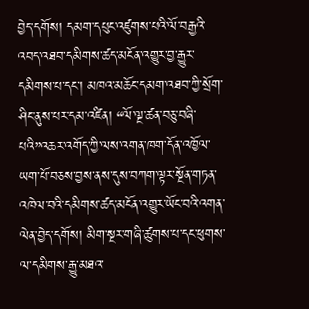བྱེད་དགོས། དམག་དཔུང་འཛུགས་པའི་ལོ་བརྒྱའི་འབད་འཐབ་དམིགས་ཚད་མངོན་འགྱུར་བྱ་རྒྱུར་དམིགས་པ་དང་། མཁའ་མཆོང་དམག་འཐབ་ཀྱི་སྲོག་ཤིང་ནུས་པར་དམ་འཛིན། “ལོ་ལྔ་ཚན་བཅུ་བཞི་པའི”འཆར་འགོད་ཀྱི་ལས་འགན་ཁག་དོན་འཁྱོལ་ཡག་པོ་བཅས་བྱས་ནས་དུས་བཀག་ལྟར་སྔོན་གཏན་འཁེལ་བའི་དམིགས་ཚད་མངོན་འགྱུར་ཡོང་བའི་འགན་ལེན་བྱེད་དགོས། མིག་སྔར་གཞི་ཚུགས་པ་དང་ཕུགས་ལ་དམིགས་རྒྱུ་མཐའ་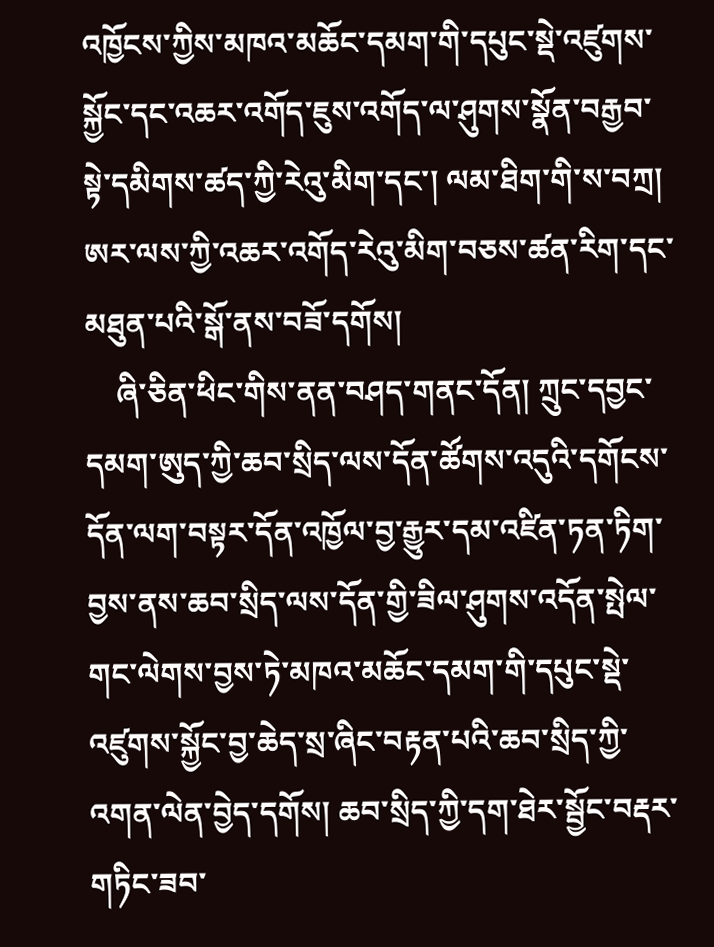འཁྱོངས་ཀྱིས་མཁའ་མཆོང་དམག་གི་དཔུང་སྡེ་འཛུགས་སྐྱོང་དང་འཆར་འགོད་ཇུས་འགོད་ལ་ཤུགས་སྣོན་བརྒྱབ་སྟེ་དམིགས་ཚད་ཀྱི་རེའུ་མིག་དང་། ལམ་ཐིག་གི་ས་བཀྲ། ཨར་ལས་ཀྱི་འཆར་འགོད་རེའུ་མིག་བཅས་ཚན་རིག་དང་མཐུན་པའི་སྒོ་ནས་བཟོ་དགོས།
    ཞི་ཅིན་ཕིང་གིས་ནན་བཤད་གནང་དོན། ཀྲུང་དབྱང་དམག་ཨུད་ཀྱི་ཆབ་སྲིད་ལས་དོན་ཚོགས་འདུའི་དགོངས་དོན་ལག་བསྟར་དོན་འཁྱོལ་བྱ་རྒྱུར་དམ་འཛིན་ཏན་ཏིག་བྱས་ནས་ཆབ་སྲིད་ལས་དོན་གྱི་ཟིལ་ཤུགས་འདོན་སྤེལ་གང་ལེགས་བྱས་ཏེ་མཁའ་མཆོང་དམག་གི་དཔུང་སྡེ་འཛུགས་སྐྱོང་བྱ་ཆེད་སྲ་ཞིང་བརྟན་པའི་ཆབ་སྲིད་ཀྱི་འགན་ལེན་བྱེད་དགོས། ཆབ་སྲིད་ཀྱི་དག་ཐེར་སྦྱོང་བརྡར་གཏིང་ཟབ་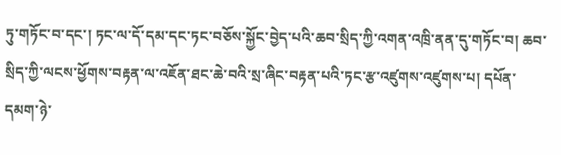ཏུ་གཏོང་བ་དང་། ཏང་ལ་དོ་དམ་དང་ཏང་བཅོས་སྐྱོང་བྱེད་པའི་ཆབ་སྲིད་ཀྱི་འགན་འཁྲི་ནན་དུ་གཏོང་བ། ཆབ་སྲིད་ཀྱི་ལངས་ཕྱོགས་བརྟན་ལ་འཇོན་ཐང་ཆེ་བའི་སྲ་ཞིང་བརྟན་པའི་ཏང་རྩ་འཛུགས་འཛུགས་པ། དཔོན་དམག་ཉེ་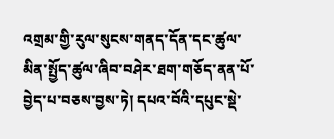འགྲམ་གྱི་རུལ་སུངས་གནད་དོན་དང་ཚུལ་མིན་སྤྱོད་ཚུལ་ཞིབ་བཤེར་ཐག་གཅོད་ནན་པོ་བྱེད་པ་བཅས་བྱས་ཏེ། དཔའ་བོའི་དཔུང་སྡེ་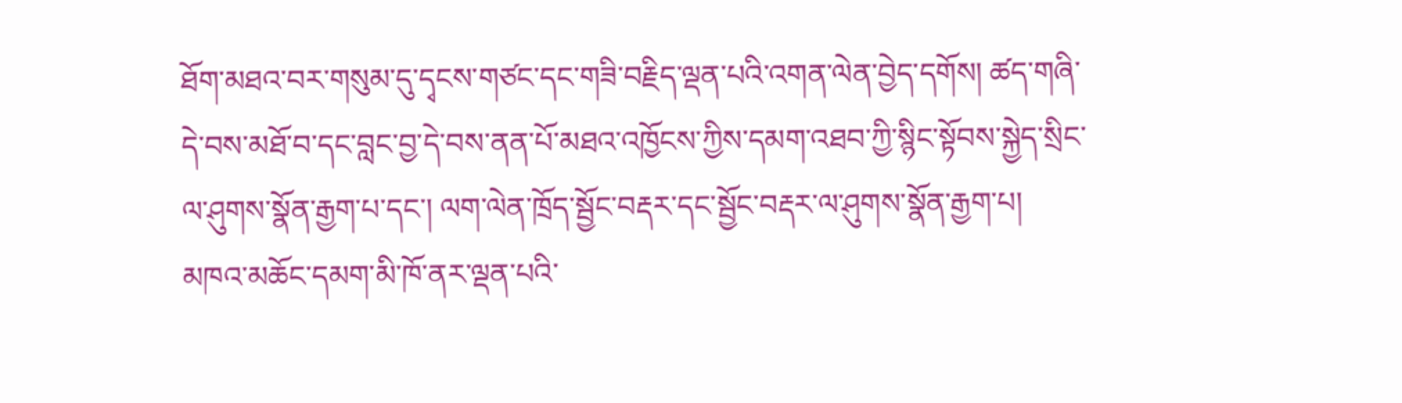ཐོག་མཐའ་བར་གསུམ་དུ་དྭངས་གཙང་དང་གཟི་བརྗིད་ལྡན་པའི་འགན་ལེན་བྱེད་དགོས། ཚད་གཞི་དེ་བས་མཐོ་བ་དང་བླང་བྱ་དེ་བས་ནན་པོ་མཐའ་འཁྱོངས་ཀྱིས་དམག་འཐབ་ཀྱི་སྙིང་སྟོབས་སྐྱེད་སྲིང་ལ་ཤུགས་སྣོན་རྒྱག་པ་དང་། ལག་ལེན་ཁྲོད་སྦྱོང་བརྡར་དང་སྦྱོང་བརྡར་ལ་ཤུགས་སྣོན་རྒྱག་པ། མཁའ་མཆོང་དམག་མི་ཁོ་ནར་ལྡན་པའི་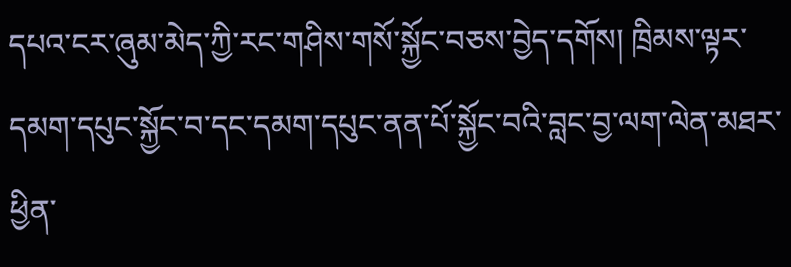དཔའ་ངར་ཞུམ་མེད་ཀྱི་རང་གཤིས་གསོ་སྐྱོང་བཅས་བྱེད་དགོས། ཁྲིམས་ལྟར་དམག་དཔུང་སྐྱོང་བ་དང་དམག་དཔུང་ནན་པོ་སྐྱོང་བའི་བླང་བྱ་ལག་ལེན་མཐར་ཕྱིན་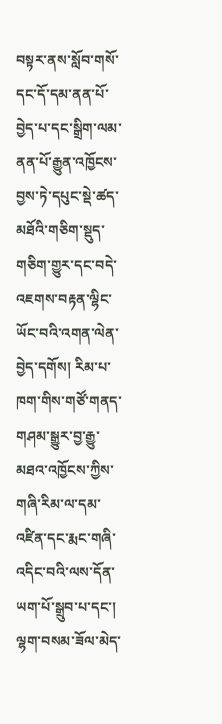བསྟར་ནས་སློབ་གསོ་དང་དོ་དམ་ནན་པོ་བྱེད་པ་དང་སྒྲིག་ལམ་ནན་པོ་རྒྱུན་འཁྱོངས་བྱས་ཏེ་དཔུང་སྡེ་ཚད་མཐོའི་གཅིག་སྡུད་གཅིག་གྱུར་དང་བདེ་འཇགས་བརྟན་ལྷིང་ཡོང་བའི་འགན་ལེན་བྱེད་དགོས། རིམ་པ་ཁག་གིས་གཙོ་གནད་གཤམ་སྒྱུར་བྱ་རྒྱུ་མཐའ་འཁྱོངས་ཀྱིས་གཞི་རིམ་ལ་དམ་འཛིན་དང་རྨང་གཞི་འདིང་བའི་ལས་དོན་ཡག་པོ་སྒྲུབ་པ་དང་། ལྷག་བསམ་ཟོལ་མེད་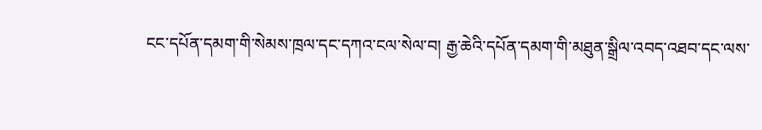ངང་དཔོན་དམག་གི་སེམས་ཁྲལ་དང་དཀའ་ངལ་སེལ་བ། རྒྱ་ཆེའི་དཔོན་དམག་གི་མཐུན་སྒྲིལ་འབད་འཐབ་དང་ལས་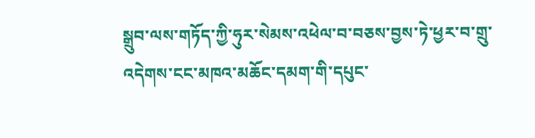སྒྲུབ་ལས་གཏོད་ཀྱི་ཧུར་སེམས་འཕེལ་བ་བཅས་བྱས་ཏེ་ཕྱར་བ་གྲུ་འདེགས་ངང་མཁའ་མཆོང་དམག་གི་དཔུང་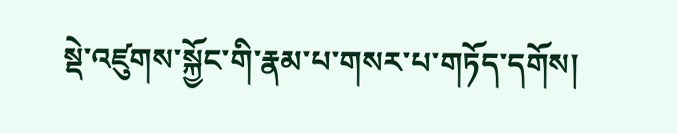སྡེ་འཛུགས་སྐྱོང་གི་རྣམ་པ་གསར་པ་གཏོད་དགོས།